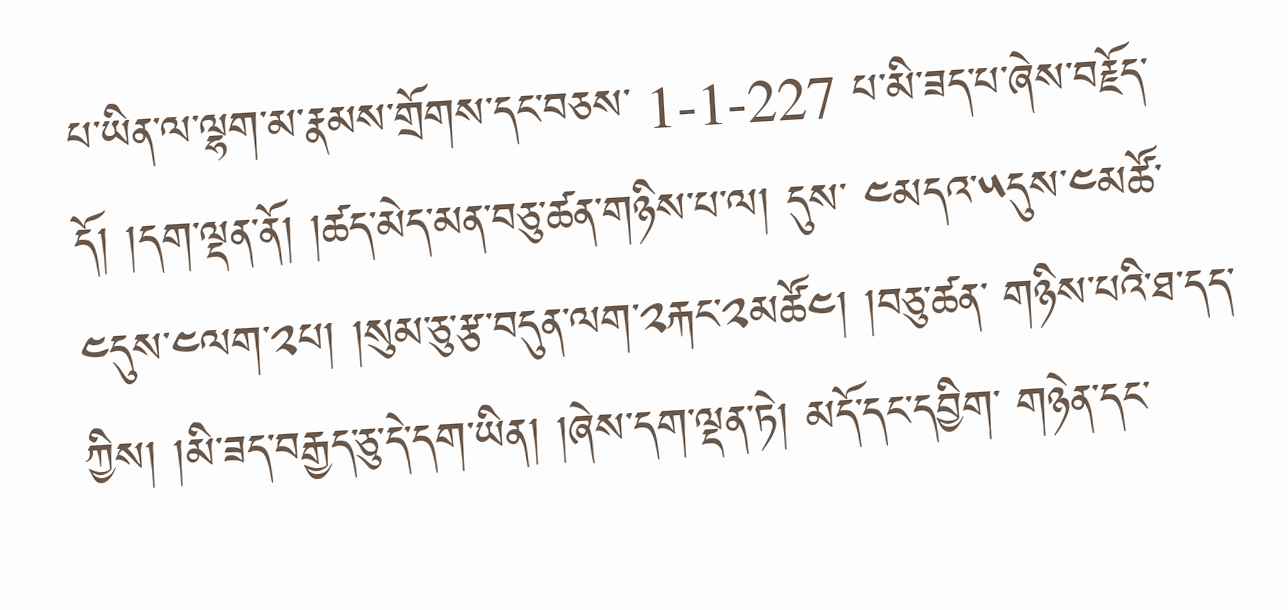པ་ཡིན་ལ་ལྷག་མ་རྣམས་གྲོགས་དང་བཅས་ 1-1-227 པ་མི་ཟད་པ་ཞེས་བརྗོད་དོ། །དག་ལྡན་ནོ། །ཚད་མེད་མན་བཅུ་ཚན་གཉིས་པ་ལ། དུས་ ༤མདའ་༥དུས་༤མཚོ་༤དུས་༤ལག་༢པ། །སུམ་ཅུ་རྩ་བདུན་ལག་༢རྐང་༢མཚོ༤། །བཅུ་ཚན་ གཉིས་པའི་ཐ་དད་ཀྱིས། །མི་ཟད་བརྒྱད་ཅུ་དེ་དག་ཡིན། །ཞེས་དག་ལྡན་ཏེ། མདོ་དང་དབྱིག་ གཉེན་དང་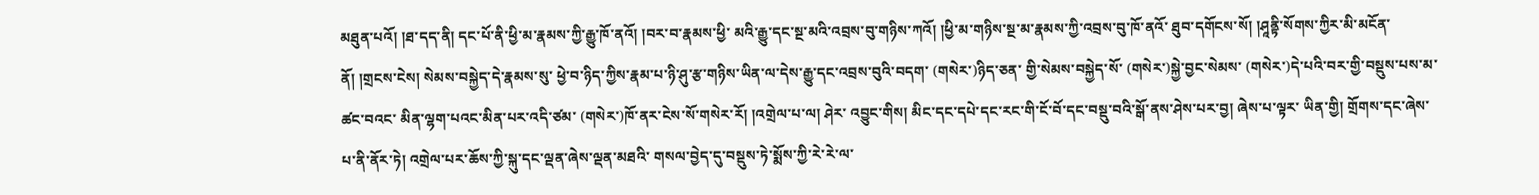མཐུན་པའོ། །ཐ་དད་ནི། དང་པོ་ནི་ཕྱི་མ་རྣམས་ཀྱི་རྒྱུ་ཁོ་ནའོ། །བར་བ་རྣམས་ཕྱི་ མའི་རྒྱུ་དང་སྔ་མའི་འབྲས་བུ་གཉིས་ཀའོ། །ཕྱི་མ་གཉིས་སྔ་མ་རྣམས་ཀྱི་འབྲས་བུ་ཁོ་ནའོ་ ཐུབ་དགོངས་སོ། །ཤཱནྟི་སོགས་ཀྱིར་མི་མངོན་ནོ། །གྲངས་ངེས། སེམས་བསྐྱེད་དེ་རྣམས་སུ་ ཕྱེ་བ་ཉིད་ཀྱིས་རྣམ་པ་ཉི་ཤུ་རྩ་གཉིས་ཡིན་ལ་དེས་རྒྱུ་དང་འབྲས་བུའི་བདག་ (གསེར་)ཉིད་ཅན་ གྱི་སེམས་བསྐྱེད་སོ་ (གསེར་)སྐྱེ་བྱང་སེམས་ (གསེར་)དེ་པའི་བར་གྱི་བསྡུས་པས་མ་ཚང་བའང་ མིན་ལྷག་པའང་མིན་པར་འདི་ཙམ་ (གསེར་)ཁོ་ནར་ངེས་སོ་གསེར་རོ། །འགྲེལ་པ་ལ། ཤེར་ འབྱུང་གིས། མིང་དང་དཔེ་དང་རང་གི་ངོ་བོ་དང་བསྡུ་བའི་སྒོ་ནས་ཤེས་པར་བྱ། ཞེས་པ་ལྟར་ ཡིན་གྱི། གྲོགས་དང་ཞེས་པ་ནི་ནོར་ཏེ། འགྲེལ་པར་ཆོས་ཀྱི་སྐུ་དང་ལྡན་ཞེས་ལྡན་མཐའི་ གསལ་བྱེད་དུ་བསྡུས་ཏེ་སྨོས་ཀྱི་རེ་རེ་ལ་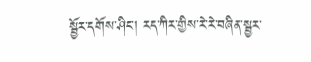སྦྱོར་དགོས་ཤིང་། རད་ཀིར་གྱིས་རེ་རེ་བཞིན་སྦྱར་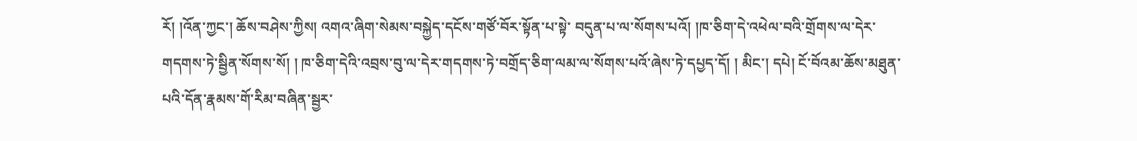རོ། །འོན་ཀྱང་། ཆོས་བཤེས་ཀྱིས། འགའ་ཞིག་སེམས་བསྐྱེད་དངོས་གཙོ་བོར་སྟོན་པ་སྟེ་ བདུན་པ་ལ་སོགས་པའོ། །ཁ་ཅིག་དེ་འཕེལ་བའི་གྲོགས་ལ་དེར་གདགས་ཏེ་སྦྱིན་སོགས་སོ། ། ཁ་ཅིག་དེའི་འབྲས་བུ་ལ་དེར་གདགས་ཏེ་བགྲོད་ཅིག་ལམ་ལ་སོགས་པའོ་ཞེས་ཏེ་དཔྱད་དོ། ། མིང་། དཔེ། ངོ་བོའམ་ཆོས་མཐུན་པའི་དོན་རྣམས་གོ་རིམ་བཞིན་སྦྱར་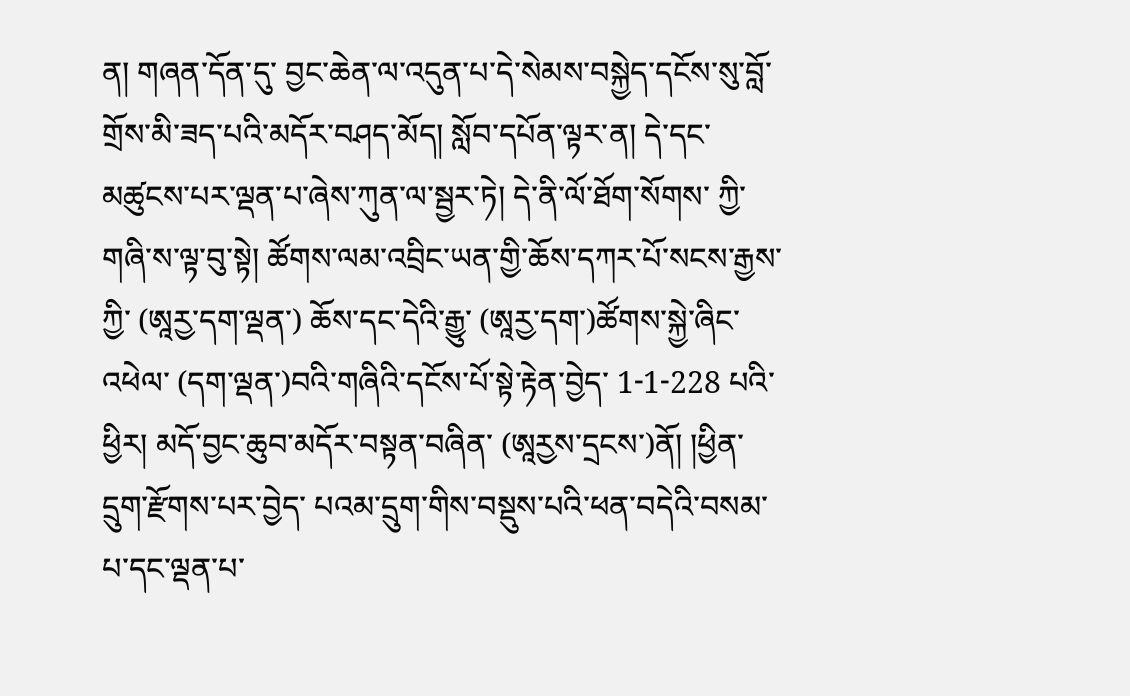ན། གཞན་དོན་དུ་ བྱང་ཆེན་ལ་འདུན་པ་དེ་སེམས་བསྐྱེད་དངོས་སུ་བློ་གྲོས་མི་ཟད་པའི་མདོར་བཤད་མོད། སློབ་དཔོན་ལྟར་ན། དེ་དང་མཚུངས་པར་ལྡན་པ་ཞེས་ཀུན་ལ་སྦྱར་ཏེ། དེ་ནི་ལོ་ཐོག་སོགས་ ཀྱི་གཞི་ས་ལྟ་བུ་སྟེ། ཚོགས་ལམ་འབྲིང་ཡན་གྱི་ཆོས་དཀར་པོ་སངས་རྒྱས་ཀྱི་ (ཨཱརྱ་དག་ལྡན་) ཆོས་དང་དེའི་རྒྱུ་ (ཨཱརྱ་དག་)ཚོགས་སྐྱེ་ཞིང་འཕེལ་ (དག་ལྡན་)བའི་གཞིའི་དངོས་པོ་སྟེ་རྟེན་བྱེད་ 1-1-228 པའི་ཕྱིར། མདོ་བྱང་ཆུབ་མདོར་བསྟན་བཞིན་ (ཨཱརྱས་དྲངས་)ནོ། །ཕྱིན་དྲུག་རྫོགས་པར་བྱེད་ པའམ་དྲུག་གིས་བསྡུས་པའི་ཕན་བདེའི་བསམ་པ་དང་ལྡན་པ་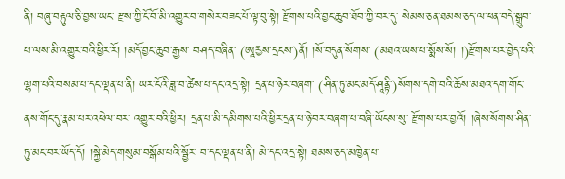ནི། བཞུ་བརྟུལ་ཅི་བྱས་ཡང་ རྫས་ཀྱི་ངོ་བོ་མི་འགྱུར་བ་གསེར་བཟང་པོ་ལྟ་བུ་སྟེ། རྫོགས་པའི་བྱང་ཆུབ་ཐོབ་ཀྱི་བར་དུ་ སེམས་ཅན་ཐམས་ཅད་ལ་ཕན་བདེ་སྒྲུབ་པ་ལས་མི་འགྱུར་བའི་ཕྱིར་རོ། །མདོ་བྱང་ཆུབ་རྒྱས་ བཤད་བཞིན་ (ཨཱརྱས་དྲངས་)ནོ། །སོ་བདུན་སོགས་ (མཐའ་ཡས་པ་སྨོས་སོ། །)རྫོགས་པར་བྱེད་པའི་ ལྷག་པའི་བསམ་པ་དང་ལྡན་པ་ནི། ཡར་ངོའི་ཟླ་བ་ཚེས་པ་དང་འདྲ་སྟེ། དྲན་པ་ཉེར་བཞག་ (ཤིན་ཏུ་མང་མདོ་ཤཱནྟི་)སོགས་དགེ་བའི་ཆོས་མཐའ་དག་གོང་ནས་གོང་དུ་རྣམ་པར་འཕེལ་བར་ འགྱུར་བའི་ཕྱིར། དྲན་པ་མི་དམིགས་པའི་ཕྱིར་དྲན་པ་ཉེ་བར་བཞག་པ་བཞི་ཡོངས་སུ་ རྫོགས་པར་བྱའོ། །ཞེས་སོགས་ཤིན་ཏུ་མང་བར་ཡོད་དོ། །སྐྱེ་མེད་གསུམ་བསྒོམ་པའི་སྦྱོར་ བ་དང་ལྡན་པ་ནི། མེ་དང་འདྲ་སྟེ། ཐམས་ཅད་མཁྱེན་པ་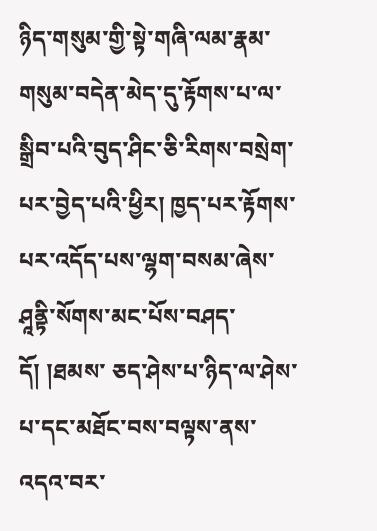ཉིད་གསུམ་གྱི་སྟེ་གཞི་ལམ་རྣམ་ གསུམ་བདེན་མེད་དུ་རྟོགས་པ་ལ་སྒྲིབ་པའི་བུད་ཤིང་ཅི་རིགས་བསྲེག་པར་བྱེད་པའི་ཕྱིར། ཁྱད་པར་རྟོགས་པར་འདོད་པས་ལྷག་བསམ་ཞེས་ཤཱནྟི་སོགས་མང་པོས་བཤད་དོ། །ཐམས་ ཅད་ཤེས་པ་ཉིད་ལ་ཤེས་པ་དང་མཐོང་བས་བལྟས་ནས་འདའ་བར་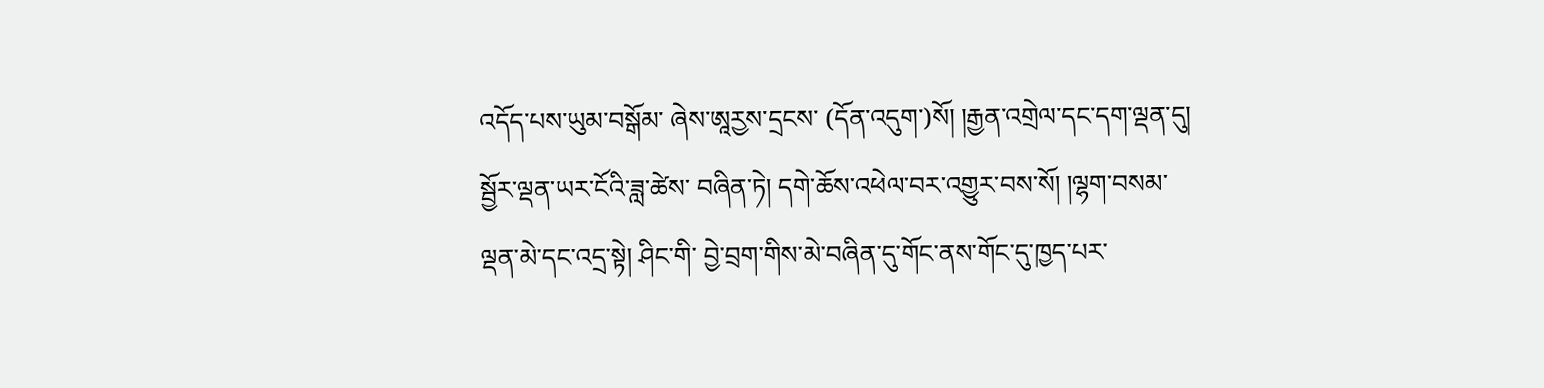འདོད་པས་ཡུམ་བསྒོམ་ ཞེས་ཨཱརྱས་དྲངས་ (དོན་འདུག་)སོ། །རྒྱན་འགྲེལ་དང་དག་ལྡན་དུ། སྦྱོར་ལྡན་ཡར་ངོའི་ཟླ་ཚེས་ བཞིན་ཏེ། དགེ་ཆོས་འཕེལ་བར་འགྱུར་བས་སོ། །ལྷག་བསམ་ལྡན་མེ་དང་འདྲ་སྟེ། ཤིང་གི་ བྱེ་བྲག་གིས་མེ་བཞིན་དུ་གོང་ནས་གོང་དུ་ཁྱད་པར་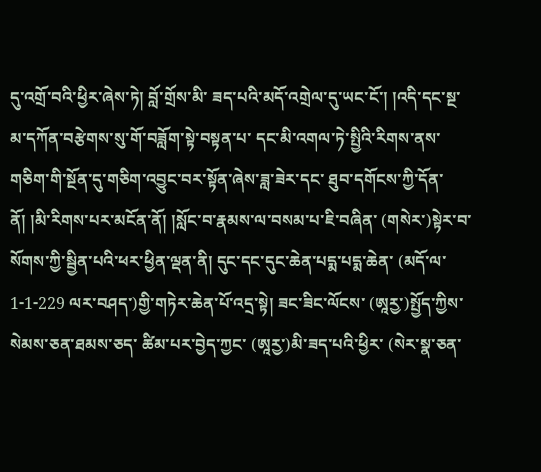དུ་འགྲོ་བའི་ཕྱིར་ཞེས་ཏེ། བློ་གྲོས་མི་ ཟད་པའི་མདོ་འགྲེལ་དུ་ཡང་ངོ་། །འདི་དང་སྔ་མ་དཀོན་བརྩེགས་སུ་གོ་བཟློག་སྟེ་བསྟན་པ་ དང་མི་འགལ་ཏེ་སྤྱིའི་རིགས་ནས་གཅིག་གི་སྔོན་དུ་གཅིག་འབྱུང་བར་སྟོན་ཞེས་ཟླ་ཟེར་དང་ ཐུབ་དགོངས་ཀྱི་དོན་ནོ། །མི་རིགས་པར་མངོན་ནོ། །སློང་བ་རྣམས་ལ་བསམ་པ་ཇི་བཞིན་ (གསེར་)སྟེར་བ་སོགས་ཀྱི་སྦྱིན་པའི་ཕར་ཕྱིན་ལྡན་ནི། དུང་དང་དུང་ཆེན་པདྨ་པདྨ་ཆེན་ (མདོ་ལ་ 1-1-229 ལར་བཤད་)གྱི་གཏེར་ཆེན་པོ་འདྲ་སྟེ། ཟང་ཟིང་ལོངས་ (ཨཱརྱ་)སྤྱོད་ཀྱིས་སེམས་ཅན་ཐམས་ཅད་ ཚིམ་པར་བྱེད་ཀྱང་ (ཨཱརྱ་)མི་ཟད་པའི་ཕྱིར་ (སེར་སྣ་ཅན་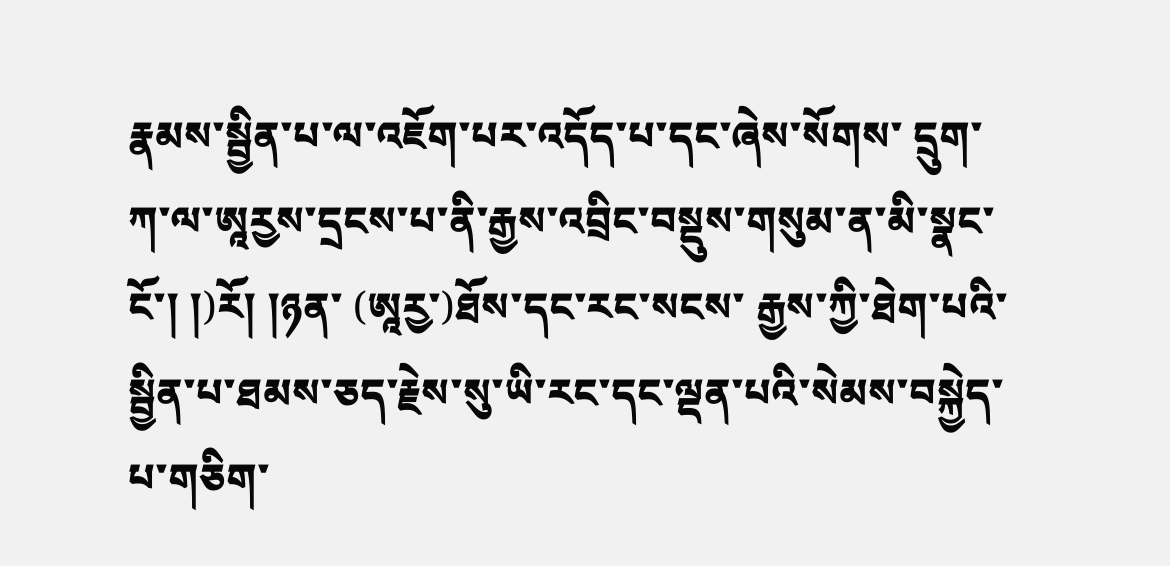རྣམས་སྦྱིན་པ་ལ་འཇོག་པར་འདོད་པ་དང་ཞེས་སོགས་ དྲུག་ཀ་ལ་ཨཱརྱས་དྲངས་པ་ནི་རྒྱས་འབྲིང་བསྡུས་གསུམ་ན་མི་སྣང་ངོ་། །)རོ། །ཉན་ (ཨཱརྱ་)ཐོས་དང་རང་སངས་ རྒྱས་ཀྱི་ཐེག་པའི་སྦྱིན་པ་ཐམས་ཅད་རྗེས་སུ་ཡི་རང་དང་ལྡན་པའི་སེམས་བསྐྱེད་པ་གཅིག་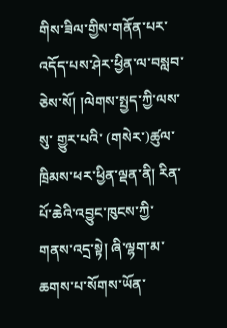གིས་ཟིལ་གྱིས་གནོན་པར་འདོད་པས་ཤེར་ཕྱིན་ལ་བསླབ་ཅེས་སོ། །ལེགས་སྤྱད་ཀྱི་ལས་སུ་ གྱུར་པའི་ (གསེར་)ཚུལ་ཁྲིམས་ཕར་ཕྱིན་ལྡན་ནི། རིན་པོ་ཆེའི་འབྱུང་ཁུངས་ཀྱི་གནས་འདྲ་སྟེ། ཞི་ལྷག་མ་ཆགས་པ་སོགས་ཡོན་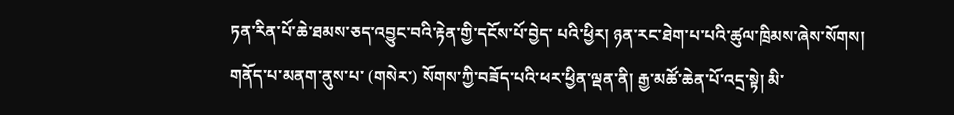ཏན་རིན་པོ་ཆེ་ཐམས་ཅད་འབྱུང་བའི་རྟེན་གྱི་དངོས་པོ་བྱེད་ པའི་ཕྱིར། ཉན་རང་ཐེག་པ་པའི་ཚུལ་ཁྲིམས་ཞེས་སོགས། གནོད་པ་མནག་ནུས་པ་ (གསེར་) སོགས་ཀྱི་བཟོད་པའི་ཕར་ཕྱིན་ལྡན་ནི། རྒྱ་མཚོ་ཆེན་པོ་འདྲ་སྟེ། མི་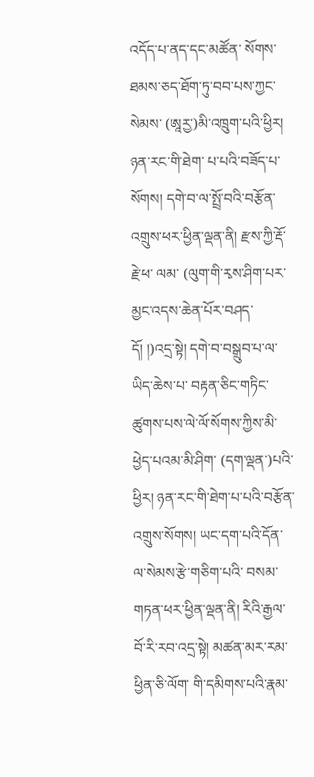འདོད་པ་ནད་དང་མཚོན་ སོགས་ཐམས་ཅད་ཐོག་ཏུ་བབ་པས་ཀྱང་སེམས་ (ཨཱརྱ་)མི་འཁྲུག་པའི་ཕྱིར། ཉན་རང་གི་ཐེག་ པ་པའི་བཟོད་པ་སོགས། དགེ་བ་ལ་སྤྲོ་བའི་བརྩོན་འགྲུས་ཕར་ཕྱིན་ལྡན་ནི། རྫས་ཀྱི་རྡོ་རྗེ་ཕ་ ལམ་ (ལུག་གི་རྭས་ཤིག་པར་མྱང་འདས་ཆེན་པོར་བཤད་དོ། །)འདྲ་སྟེ། དགེ་བ་བསྒྲུབ་པ་ལ་ཡིད་ཆེས་པ་ བརྟན་ཅིང་གཏིང་ཚུགས་པས་ལེ་ལོ་སོགས་ཀྱིས་མི་ཕྱེད་པའམ་མི་ཤིག་ (དག་ལྡན་)པའི་ཕྱིར། ཉན་རང་གི་ཐེག་པ་པའི་བརྩོན་འགྲུས་སོགས། ཡང་དག་པའི་དོན་ལ་སེམས་རྩེ་གཅིག་པའི་ བསམ་གཏན་ཕར་ཕྱིན་ལྡན་ནི། རིའི་རྒྱལ་བོ་རི་རབ་འདྲ་སྟེ། མཚན་མར་རམ་ཕྱིན་ཅི་ལོག་ གི་དམིགས་པའི་རྣམ་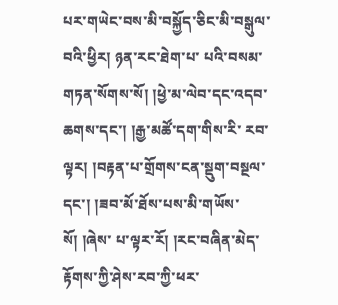པར་གཡེང་བས་མི་བསྐྱོད་ཅིང་མི་བསྒུལ་བའི་ཕྱིར། ཉན་རང་ཐེག་པ་ པའི་བསམ་གཏན་སོགས་སོ། །ཕྱེ་མ་ལེབ་དང་འདབ་ཆགས་དང་། །རྒྱ་མཚོ་དག་གིས་རི་ རབ་ལྟར། །བརྟན་པ་གྲོགས་ངན་སྡུག་བསྔལ་དང་། །ཟབ་མོ་ཐོས་པས་མི་གཡོས་སོ། །ཞེས་ པ་ལྟར་རོ། །རང་བཞིན་མེད་རྟོགས་ཀྱི་ཤེས་རབ་ཀྱི་ཕར་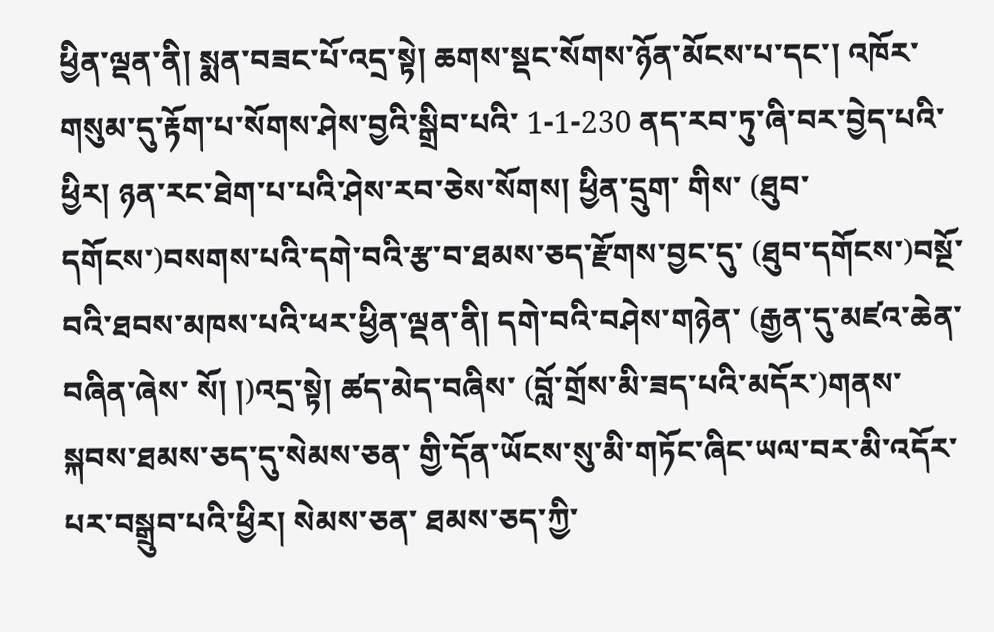ཕྱིན་ལྡན་ནི། སྨན་བཟང་པོ་འདྲ་སྟེ། ཆགས་སྡང་སོགས་ཉོན་མོངས་པ་དང་། འཁོར་གསུམ་དུ་རྟོག་པ་སོགས་ཤེས་བྱའི་སྒྲིབ་པའི་ 1-1-230 ནད་རབ་ཏུ་ཞི་བར་བྱེད་པའི་ཕྱིར། ཉན་རང་ཐེག་པ་པའི་ཤེས་རབ་ཅེས་སོགས། ཕྱིན་དྲུག་ གིས་ (ཐུབ་དགོངས་)བསགས་པའི་དགེ་བའི་རྩ་བ་ཐམས་ཅད་རྫོགས་བྱང་དུ་ (ཐུབ་དགོངས་)བསྔོ་ བའི་ཐབས་མཁས་པའི་ཕར་ཕྱིན་ལྡན་ནི། དགེ་བའི་བཤེས་གཉེན་ (རྒྱན་དུ་མཛའ་ཆེན་བཞིན་ཞེས་ སོ། །)འདྲ་སྟེ། ཚད་མེད་བཞིས་ (བློ་གྲོས་མི་ཟད་པའི་མདོར་)གནས་སྐབས་ཐམས་ཅད་དུ་སེམས་ཅན་ གྱི་དོན་ཡོངས་སུ་མི་གཏོང་ཞིང་ཡལ་བར་མི་འདོར་པར་བསྒྲུབ་པའི་ཕྱིར། སེམས་ཅན་ ཐམས་ཅད་ཀྱི་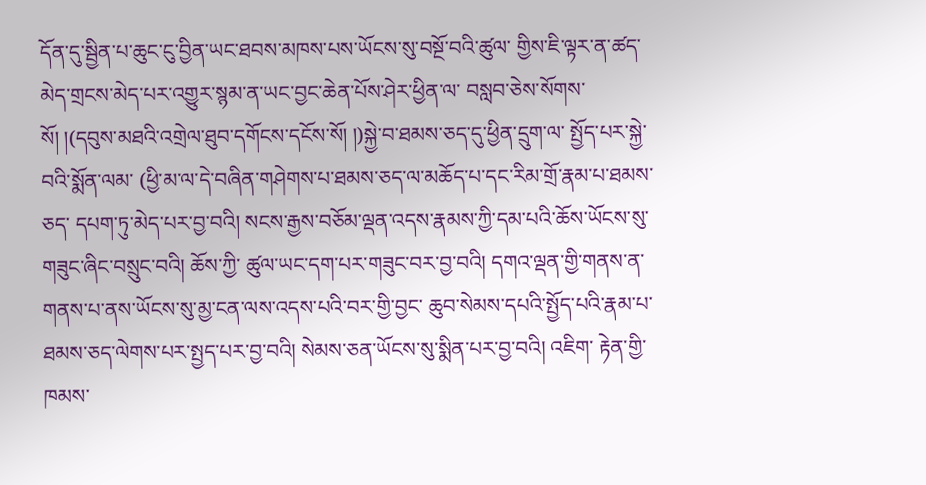དོན་དུ་སྦྱིན་པ་ཆུང་ངུ་བྱིན་ཡང་ཐབས་མཁས་པས་ཡོངས་སུ་བསྔོ་བའི་ཚུལ་ གྱིས་ཇི་ལྟར་ན་ཚད་མེད་གྲངས་མེད་པར་འགྱུར་སྙམ་ན་ཡང་བྱང་ཆེན་པོས་ཤེར་ཕྱིན་ལ་ བསླབ་ཅེས་སོགས་སོ། །(དབུས་མཐའི་འགྲེལ་ཐུབ་དགོངས་དངོས་སོ། །)སྐྱེ་བ་ཐམས་ཅད་དུ་ཕྱིན་དྲུག་ལ་ སྤྱོད་པར་སྐྱེ་བའི་སྨོན་ལམ་ (ཕྱི་མ་ལ་དེ་བཞིན་གཤེགས་པ་ཐམས་ཅད་ལ་མཆོད་པ་དང་རིམ་གྲོ་རྣམ་པ་ཐམས་ཅད་ དཔག་ཏུ་མེད་པར་བྱ་བའི། སངས་རྒྱས་བཅོམ་ལྡན་འདས་རྣམས་ཀྱི་དམ་པའི་ཆོས་ཡོངས་སུ་གཟུང་ཞིང་བསྲུང་བའི། ཆོས་ཀྱི་ ཚུལ་ཡང་དག་པར་གཟུང་བར་བྱ་བའི། དགའ་ལྡན་གྱི་གནས་ན་གནས་པ་ནས་ཡོངས་སུ་མྱ་ངན་ལས་འདས་པའི་བར་གྱི་བྱང་ ཆུབ་སེམས་དཔའི་སྤྱོད་པའི་རྣམ་པ་ཐམས་ཅད་ལེགས་པར་སྤྱད་པར་བྱ་བའི། སེམས་ཅན་ཡོངས་སུ་སྨིན་པར་བྱ་བའི། འཇིག་ རྟེན་གྱི་ཁམས་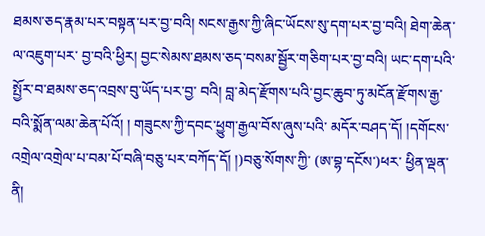ཐམས་ཅད་རྣམ་པར་བསྟན་པར་བྱ་བའི། སངས་རྒྱས་ཀྱི་ཞིང་ཡོངས་སུ་དག་པར་བྱ་བའི། ཐེག་ཆེན་ལ་འཇུག་པར་ བྱ་བའི་ཕྱིར། བྱང་སེམས་ཐམས་ཅད་བསམ་སྦྱོར་གཅིག་པར་བྱ་བའི། ཡང་དག་པའི་སྤྱོར་བ་ཐམས་ཅད་འབྲས་བུ་ཡོད་པར་བྱ་ བའི། བླ་མེད་རྫོགས་པའི་བྱང་ཆུབ་ཏུ་མངོན་རྫོགས་རྒྱ་བའི་སྨོན་ལམ་ཆེན་པོའོ། ། གཟུངས་ཀྱི་དབང་ཕྱུག་རྒྱལ་བོས་ཞུས་པའི་ མདོར་བཤད་དོ། །དགོངས་འགྲེལ་འགྲེལ་པ་བམ་པོ་བཞི་བཅུ་པར་བཀོད་དོ། །)བཅུ་སོགས་ཀྱི་ (ཨ་བྷ་དངོས་)ཕར་ ཕྱིན་ལྡན་ནི།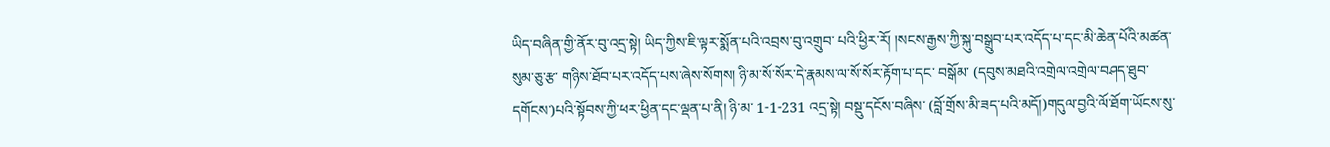ཡིད་བཞིན་གྱི་ནོར་བུ་འདྲ་སྟེ། ཡིད་ཀྱིས་ཇི་ལྟར་སྨོན་པའི་འབྲས་བུ་འགྲུབ་ པའི་ཕྱིར་རོ། །སངས་རྒྱས་ཀྱི་སྐུ་བསྒྲུབ་པར་འདོད་པ་དང་མི་ཆེན་པོའི་མཚན་སུམ་ཅུ་རྩ་ གཉིས་ཐོབ་པར་འདོད་པས་ཞེས་སོགས། ཉི་མ་སོ་སོར་དེ་རྣམས་ལ་སོ་སོར་རྟོག་པ་དང་ བསྒོམ་ (དབུས་མཐའི་འགྲེལ་འགྲེལ་བཤད་ཐུབ་དགོངས་)པའི་སྟོབས་ཀྱི་ཕར་ཕྱིན་དང་ལྡན་པ་ནི། ཉི་མ་ 1-1-231 འདྲ་སྟེ། བསྡུ་དངོས་བཞིས་ (བློ་གྲོས་མི་ཟད་པའི་མདོ།)གདུལ་བྱའི་ལོ་ཐོག་ཡོངས་སུ་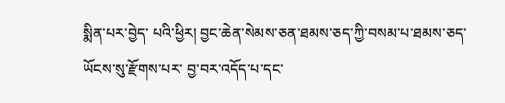སྨིན་པར་བྱེད་ པའི་ཕྱིར། བྱང་ཆེན་སེམས་ཅན་ཐམས་ཅད་ཀྱི་བསམ་པ་ཐམས་ཅད་ཡོངས་སུ་རྫོགས་པར་ བྱ་བར་འདོད་པ་དང་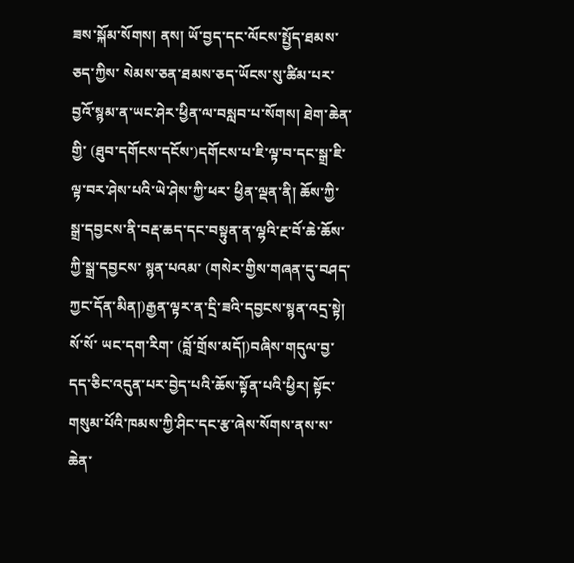ཟས་སྐོམ་སོགས། ནས། ཡོ་བྱད་དང་ལོངས་སྤྱོད་ཐམས་ཅད་ཀྱིས་ སེམས་ཅན་ཐམས་ཅད་ཡོངས་སུ་ཚིམ་པར་བྱའོ་སྙམ་ན་ཡང་ཤེར་ཕྱིན་ལ་བསླབ་པ་སོགས། ཐེག་ཆེན་གྱི་ (ཐུབ་དགོངས་དངོས་)དགོངས་པ་ཇི་ལྟ་བ་དང་སྒྲ་ཇི་ལྟ་བར་ཤེས་པའི་ཡེ་ཤེས་ཀྱི་ཕར་ ཕྱིན་ལྡན་ནི། ཆོས་ཀྱི་སྒྲ་དབྱངས་ནི་བརྡ་ཆད་དང་བསྟུན་ན་ལྷའི་རྔ་བོ་ཆེ་ཆོས་ཀྱི་སྒྲ་དབྱངས་ སྙན་པའམ་ (གསེར་གྱིས་གཞན་དུ་བཤད་ཀྱང་དོན་མིན།)རྒྱན་ལྟར་ན་དྲི་ཟའི་དབྱངས་སྙན་འདྲ་སྟེ། སོ་སོ་ ཡང་དག་རིག་ (བློ་གྲོས་མདོ།)བཞིས་གདུལ་བྱ་དད་ཅིང་འདུན་པར་བྱེད་པའི་ཆོས་སྟོན་པའི་ཕྱིར། སྟོང་གསུམ་པོའི་ཁམས་ཀྱི་ཤིང་དང་རྩ་ཞེས་སོགས་ནས་ས་ཆེན་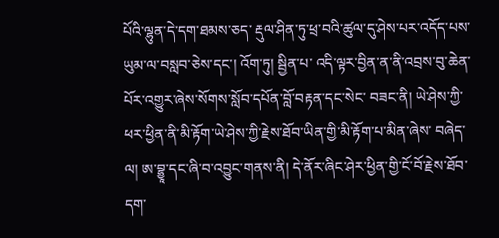པོའི་ལྷུན་དེ་དག་ཐམས་ཅད་ རྡུལ་ཤིན་ཏུ་ཕྲ་བའི་ཚུལ་དུ་ཤེས་པར་འདོད་པས་ཡུམ་ལ་བསླབ་ཅེས་དང་། འོག་ཏུ། སྦྱིན་པ་ འདི་ལྟར་བྱིན་ན་ནི་འབྲས་བུ་ཆེན་པོར་འགྱུར་ཞེས་སོགས་སློབ་དཔོན་བློ་བརྟན་དང་སེང་ བཟང་ནི། ཡེ་ཤེས་ཀྱི་ཕར་ཕྱིན་ནི་མི་རྟོག་ཡེ་ཤེས་ཀྱི་རྗེས་ཐོབ་ཡིན་གྱི་མི་རྟོག་པ་མིན་ཞེས་ བཞེད་ལ། ཨ་བྷྱཱ་དང་ཞི་བ་འབྱུང་གནས་ནི། དེ་ནོར་ཞིང་ཤེར་ཕྱིན་གྱི་ངོ་བོ་རྗེས་ཐོབ་དག་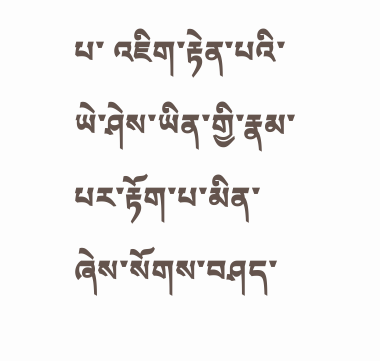པ་ འཇིག་རྟེན་པའི་ཡེ་ཤེས་ཡིན་གྱི་རྣམ་པར་རྟོག་པ་མིན་ཞེས་སོགས་བཤད་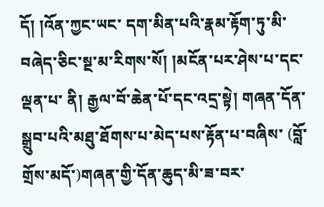དོ། །འོན་ཀྱང་ཡང་ དག་མིན་པའི་རྣམ་རྟོག་ཏུ་མི་བཞེད་ཅིང་སྔ་མ་རིགས་སོ། །མངོན་པར་ཤེས་པ་དང་ལྡན་པ་ ནི། རྒྱལ་བོ་ཆེན་པོ་དང་འདྲ་སྟེ། གཞན་དོན་སྒྲུབ་པའི་མཐུ་ཐོགས་པ་མེད་པས་རྟོན་པ་བཞིས་ (བློ་གྲོས་མདོ་)གཞན་གྱི་དོན་ཆུད་མི་ཟ་བར་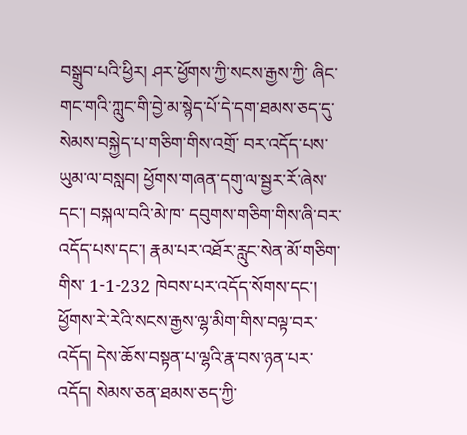བསྒྲུབ་པའི་ཕྱིར། ཤར་ཕྱོགས་ཀྱི་སངས་རྒྱས་ཀྱི་ ཞིང་གང་གའི་ཀླུང་གི་བྱེ་མ་སྙེད་པོ་དེ་དག་ཐམས་ཅད་དུ་སེམས་བསྐྱེད་པ་གཅིག་གིས་འགྲོ་ བར་འདོད་པས་ཡུམ་ལ་བསླབ། ཕྱོགས་གཞན་དགུ་ལ་སྦྱར་རོ་ཞེས་དང་། བསྐལ་བའི་མེ་ཁ་ དབུགས་གཅིག་གིས་ཞི་བར་འདོད་པས་དང་། རྣམ་པར་འཐོར་རླུང་སེན་མོ་གཅིག་གིས་ 1-1-232 ཁེབས་པར་འདོད་སོགས་དང་། ཕྱོགས་རེ་རེའི་སངས་རྒྱས་ལྷ་མིག་གིས་བལྟ་བར་འདོད། དེས་ཆོས་བསྟན་པ་ལྷའི་རྣ་བས་ཉན་པར་འདོད། སེམས་ཅན་ཐམས་ཅད་ཀྱི་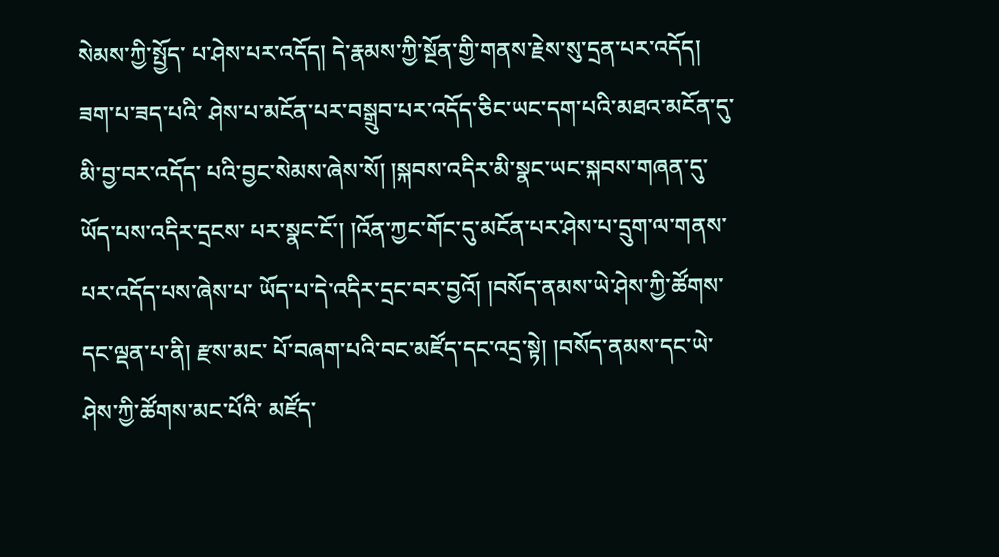སེམས་ཀྱི་སྤྱོད་ པ་ཤེས་པར་འདོད། དེ་རྣམས་ཀྱི་སྔོན་གྱི་གནས་རྗེས་སུ་དྲན་པར་འདོད། ཟག་པ་ཟད་པའི་ ཤེས་པ་མངོན་པར་བསྒྲུབ་པར་འདོད་ཅིང་ཡང་དག་པའི་མཐའ་མངོན་དུ་མི་བྱ་བར་འདོད་ པའི་བྱང་སེམས་ཞེས་སོ། །སྐབས་འདིར་མི་སྣང་ཡང་སྐབས་གཞན་དུ་ཡོད་པས་འདིར་དྲངས་ པར་སྣང་ངོ་། །འོན་ཀྱང་གོང་དུ་མངོན་པར་ཤེས་པ་དྲུག་ལ་གནས་པར་འདོད་པས་ཞེས་པ་ ཡོད་པ་དེ་འདིར་དྲང་བར་བྱའོ། །བསོད་ནམས་ཡེ་ཤེས་ཀྱི་ཚོགས་དང་ལྡན་པ་ནི། རྫས་མང་ པོ་བཞག་པའི་བང་མཛོད་དང་འདྲ་སྟེ། །བསོད་ནམས་དང་ཡེ་ཤེས་ཀྱི་ཚོགས་མང་པོའི་ མཛོད་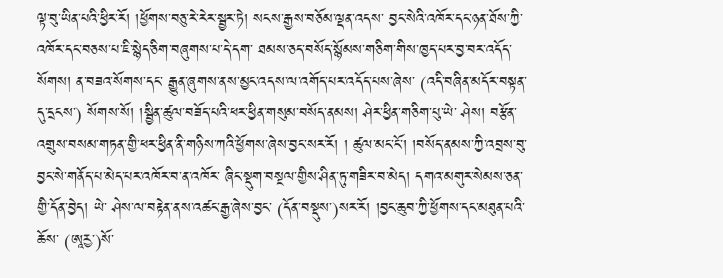ལྟ་བུ་ཡིན་པའི་ཕྱིར་རོ། །ཕྱོགས་བཅུ་རེ་རེར་སྦྱར་ཏེ། སངས་རྒྱས་བཅོམ་ལྡན་འདས་ བྱང་སེའི་འཁོར་དང་ཉན་ཐོས་ཀྱི་འཁོར་དང་བཅས་པ་ཇི་སྙེད་ཅིག་བཞུགས་པ་དེ་དག་ ཐམས་ཅད་བསོད་སྙོམས་གཅིག་གིས་ཁྱད་པར་བྱ་བར་འདོད་སོགས། ན་བཟའ་སོགས་དང་ རྒྱུན་ཞུགས་ནས་མྱང་འདས་ལ་འགོད་པར་འདོད་པས་ཞེས་ (འདི་བཞིན་མདོར་བསྟན་དུ་དྲངས་) སོགས་སོ། །སྦྱིན་ཚུལ་བཟོད་པའི་ཕར་ཕྱིན་གསུམ་བསོད་ནམས། ཤེར་ཕྱིན་གཅིག་པུ་ཡེ་ ཤེས། བརྩོན་འགྲུས་བསམ་གཏན་གྱི་ཕར་ཕྱིན་ནི་གཉིས་ཀའི་ཕྱོགས་ཞེས་བྱང་སར་རོ། ། ཚུལ་མང་ངོ་། །བསོད་ནམས་ཀྱི་འབྲས་བུ་བྱང་སེ་གནོད་པ་མེད་པར་འཁོར་བ་ན་འཁོར་ ཞིང་སྡུག་བསྔལ་གྱིས་ཤིན་ཏུ་གཟིར་བ་མེད། དགའ་མགུར་སེམས་ཅན་གྱི་དོན་བྱེད། ཡེ་ ཤེས་ལ་བརྟེན་ནས་འཚང་རྒྱ་ཞེས་བྱང་ (དོན་བསྡུས་)སར་རོ། །བྱང་ཆུབ་ཀྱི་ཕྱོགས་དང་མཐུན་པའི་ ཆོས་ (ཨཱརྱ་)སོ་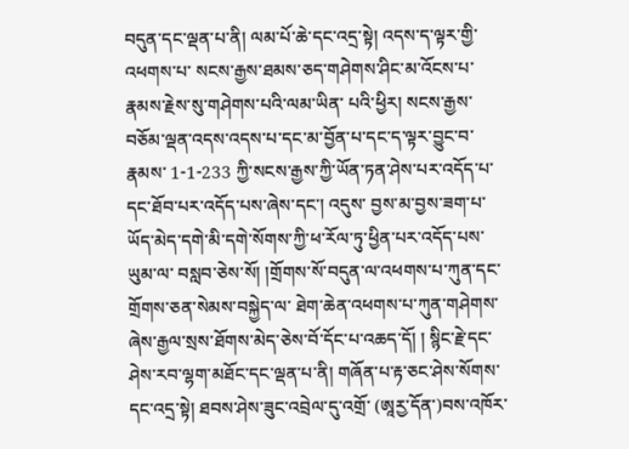བདུན་དང་ལྡན་པ་ནི། ལམ་པོ་ཆེ་དང་འདྲ་སྟེ། འདས་ད་ལྟར་གྱི་འཕགས་པ་ སངས་རྒྱས་ཐམས་ཅད་གཤེགས་ཤིང་མ་འོངས་པ་རྣམས་རྗེས་སུ་གཤེགས་པའི་ལམ་ཡིན་ པའི་ཕྱིར། སངས་རྒྱས་བཅོམ་ལྡན་འདས་འདས་པ་དང་མ་བྱོན་པ་དང་ད་ལྟར་བྱུང་བ་རྣམས་ 1-1-233 ཀྱི་སངས་རྒྱས་ཀྱི་ཡོན་ཏན་ཤེས་པར་འདོད་པ་དང་ཐོབ་པར་འདོད་པས་ཞེས་དང་། འདུས་ བྱས་མ་བྱས་ཟག་པ་ཡོད་མེད་དགེ་མི་དགེ་སོགས་ཀྱི་ཕ་རོལ་ཏུ་ཕྱིན་པར་འདོད་པས་ཡུམ་ལ་ བསླབ་ཅེས་སོ། །གྲོགས་སོ་བདུན་ལ་འཕགས་པ་ཀུན་དང་གྲོགས་ཅན་སེམས་བསྐྱེད་ལ་ ཐེག་ཆེན་འཕགས་པ་ཀུན་གཤེགས་ཞེས་རྒྱལ་སྲས་ཐོགས་མེད་ཅེས་བོ་དོང་པ་འཆད་དོ། ། སྙིང་རྗེ་དང་ཤེས་རབ་ལྷག་མཐོང་དང་ལྡན་པ་ནི། གཞོན་པ་རྟ་ཅང་ཤེས་སོགས་དང་འདྲ་སྟེ། ཐབས་ཤེས་ཟུང་འབྲེལ་དུ་འགྲོ་ (ཨཱརྱ་དོན་)བས་འཁོར་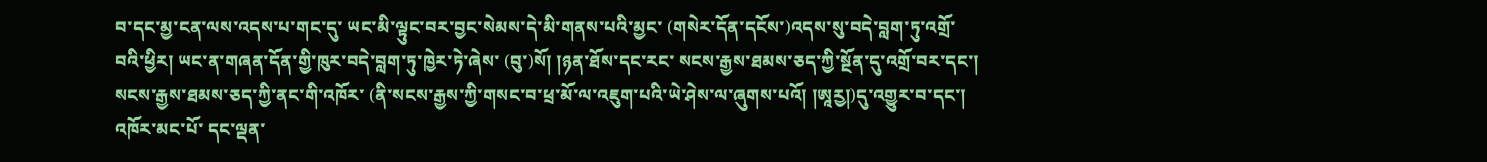བ་དང་མྱ་ངན་ལས་འདས་པ་གང་དུ་ ཡང་མི་ལྟུང་བར་བྱང་སེམས་དེ་མི་གནས་པའི་མྱང་ (གསེར་དོན་དངོས་)འདས་སུ་བདེ་བླག་ཏུ་འགྲོ་ བའི་ཕྱིར། ཡང་ན་གཞན་དོན་གྱི་ཁུར་བདེ་བླག་ཏུ་ཁྱེར་ཏེ་ཞེས་ (བུ་)སོ། །ཉན་ཐོས་དང་རང་ སངས་རྒྱས་ཐམས་ཅད་ཀྱི་སྔོན་དུ་འགྲོ་བར་དང་། སངས་རྒྱས་ཐམས་ཅད་ཀྱི་ནང་གི་འཁོར་ (ནི་སངས་རྒྱས་ཀྱི་གསང་བ་ཕྲ་མོ་ལ་འཇུག་པའི་ཡེ་ཤེས་ལ་ཞུགས་པའོ། །ཨཱརྱ།)དུ་འགྱུར་བ་དང་། འཁོར་མང་པོ་ དང་ལྡན་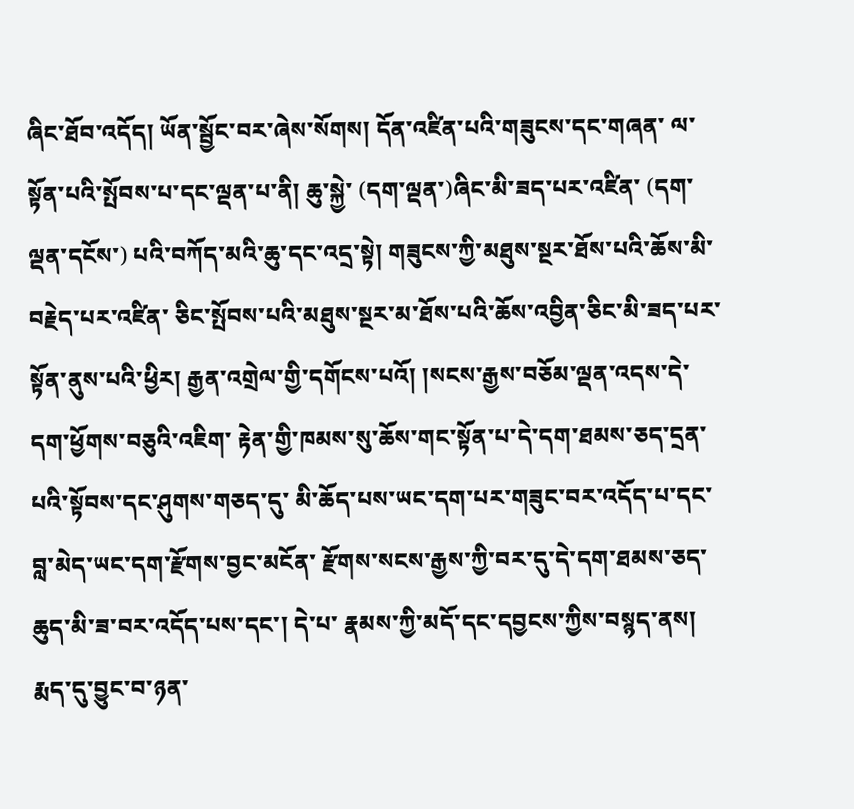ཞིང་ཐོབ་འདོད། ཡོན་སྦྱོང་བར་ཞེས་སོགས། དོན་འཛིན་པའི་གཟུངས་དང་གཞན་ ལ་སྟོན་པའི་སྤོབས་པ་དང་ལྡན་པ་ནི། ཆུ་སྐྱེ་ (དག་ལྡན་)ཞིང་མི་ཟད་པར་འཛིན་ (དག་ལྡན་དངོས་) པའི་བཀོད་མའི་ཆུ་དང་འདྲ་སྟེ། གཟུངས་ཀྱི་མཐུས་སྔར་ཐོས་པའི་ཆོས་མི་བརྗེད་པར་འཛིན་ ཅིང་སྤོབས་པའི་མཐུས་སྔར་མ་ཐོས་པའི་ཆོས་འབྱིན་ཅིང་མི་ཟད་པར་སྟོན་ནུས་པའི་ཕྱིར། རྒྱན་འགྲེལ་གྱི་དགོངས་པའོ། །སངས་རྒྱས་བཅོམ་ལྡན་འདས་དེ་དག་ཕྱོགས་བཅུའི་འཇིག་ རྟེན་གྱི་ཁམས་སུ་ཆོས་གང་སྟོན་པ་དེ་དག་ཐམས་ཅད་དྲན་པའི་སྟོབས་དང་ཤུགས་གཅད་དུ་ མི་ཆོད་པས་ཡང་དག་པར་གཟུང་བར་འདོད་པ་དང་བླ་མེད་ཡང་དག་རྫོགས་བྱང་མངོན་ རྫོགས་སངས་རྒྱས་ཀྱི་བར་དུ་དེ་དག་ཐམས་ཅད་ཆུད་མི་ཟ་བར་འདོད་པས་དང་། དེ་པ་ རྣམས་ཀྱི་མདོ་དང་དབྱངས་ཀྱིས་བསྙད་ནས། རྨད་དུ་བྱུང་བ་ཉན་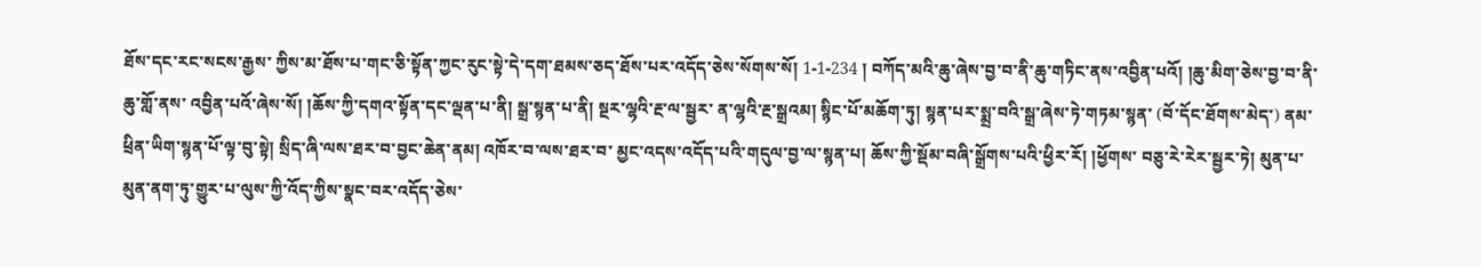ཐོས་དང་རང་སངས་རྒྱས་ ཀྱིས་མ་ཐོས་པ་གང་ཅི་སྟོན་ཀྱང་རུང་སྟེ་དེ་དག་ཐམས་ཅད་ཐོས་པར་འདོད་ཅེས་སོགས་སོ། 1-1-234 ། བཀོད་མའི་ཆུ་ཞེས་བྱ་བ་ནི་ཆུ་གཏིང་ནས་འབྱིན་པའོ། །ཆུ་མིག་ཅེས་བྱ་བ་ནི་ཆུ་གློ་ནས་ འབྱིན་པའོ་ཞེས་སོ། །ཆོས་ཀྱི་དགའ་སྟོན་དང་ལྡན་པ་ནི། སྒྲ་སྙན་པ་ནི། སྔར་ལྷའི་རྔ་ལ་སྦྱར་ ན་ལྷའི་རྔ་སྒྲའམ། སྙིང་པོ་མཆོག་ཏུ། སྙན་པར་སྨྲ་བའི་སྒྲ་ཞེས་ཏེ་གཏམ་སྙན་ (བོ་དོང་ཐོགས་མེད་) ནམ་ཕྲིན་ཡིག་སྙན་པོ་ལྟ་བུ་སྟེ། སྲིད་ཞི་ལས་ཐར་བ་བྱང་ཆེན་ནམ། འཁོར་བ་ལས་ཐར་བ་ མྱང་འདས་འདོད་པའི་གདུལ་བྱ་ལ་སྙན་པ། ཆོས་ཀྱི་སྡོམ་བཞི་སྒྲོགས་པའི་ཕྱིར་རོ། །ཕྱོགས་ བཅུ་རེ་རེར་སྦྱར་ཏེ། མུན་པ་མུན་ནག་ཏུ་གྱུར་པ་ལུས་ཀྱི་འོད་ཀྱིས་སྣང་བར་འདོད་ཅེས་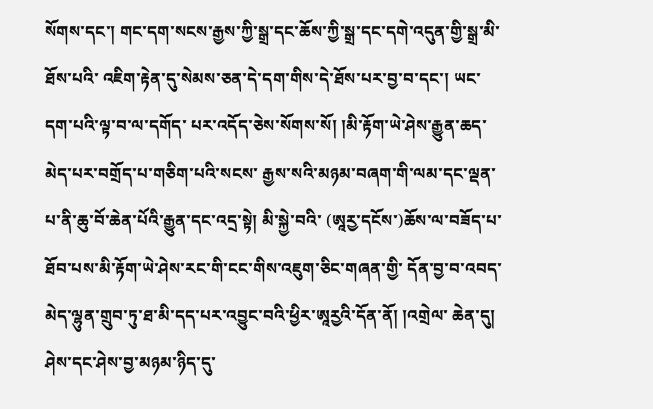སོགས་དང་། གང་དག་སངས་རྒྱས་ཀྱི་སྒྲ་དང་ཆོས་ཀྱི་སྒྲ་དང་དགེ་འདུན་གྱི་སྒྲ་མི་ཐོས་པའི་ འཇིག་རྟེན་དུ་སེམས་ཅན་དེ་དག་གིས་དེ་ཐོས་པར་བྱ་བ་དང་། ཡང་དག་པའི་ལྟ་བ་ལ་དགོད་ པར་འདོད་ཅེས་སོགས་སོ། །མི་རྟོག་ཡེ་ཤེས་རྒྱུན་ཆད་མེད་པར་བགྲོད་པ་གཅིག་པའི་སངས་ རྒྱས་སའི་མཉམ་བཞག་གི་ལམ་དང་ལྡན་པ་ནི་ཆུ་བོ་ཆེན་པོའི་རྒྱུན་དང་འདྲ་སྟེ། མི་སྐྱེ་བའི་ (ཨཱརྱ་དངོས་)ཆོས་ལ་བཟོད་པ་ཐོབ་པས་མི་རྟོག་ཡེ་ཤེས་རང་གི་ངང་གིས་འཇུག་ཅིང་གཞན་གྱི་ དོན་བྱ་བ་འབད་མེད་ལྷུན་གྲུབ་ཏུ་ཐ་མི་དད་པར་འབྱུང་བའི་ཕྱིར་ཨཱརྱའི་དོན་ནོ། །འགྲེལ་ ཆེན་དུ། ཤེས་དང་ཤེས་བྱ་མཉམ་ཉིད་དུ་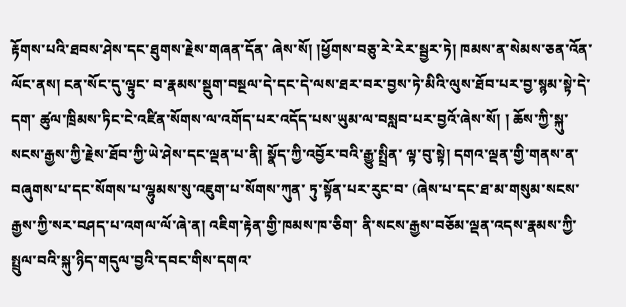རྟོགས་པའི་ཐབས་ཤེས་དང་ཐུགས་རྗེས་གཞན་དོན་ ཞེས་སོ། །ཕྱོགས་བཅུ་རེ་རེར་སྦྱར་ཏེ། ཁམས་ན་སེམས་ཅན་འོན་ལོང་ནས། ངན་སོང་དུ་ལྟུང་ བ་རྣམས་སྡུག་བསྔལ་དེ་དང་དེ་ལས་ཐར་བར་བྱས་ཏེ་མིའི་ལུས་ཐོབ་པར་བྱ་སྙམ་སྟེ་དེ་དག་ ཚུལ་ཁྲིམས་ཏིང་ངེ་འཛིན་སོགས་ལ་འགོད་པར་འདོད་པས་ཡུམ་ལ་བསླབ་པར་བྱའོ་ཞེས་སོ། ། ཆོས་ཀྱི་སྐུ་སངས་རྒྱས་ཀྱི་རྗེས་ཐོབ་ཀྱི་ཡེ་ཤེས་དང་ལྡན་པ་ནི། སྣོད་ཀྱི་འབྱོར་བའི་རྒྱུ་སྤྲིན་ ལྟ་བུ་སྟེ། དགའ་ལྡན་གྱི་གནས་ན་བཞུགས་པ་དང་སོགས་པ་ལྷུམས་སུ་འཇུག་པ་སོགས་ཀུན་ ཏུ་སྟོན་པར་རུང་བ་ (ཞེས་པ་དང་ཐ་མ་གསུམ་སངས་རྒྱས་ཀྱི་སར་བཤད་པ་འགལ་ལོ་ཞེ་ན། འཇིག་རྟེན་གྱི་ཁམས་ཁ་ཅིག་ ནི་སངས་རྒྱས་བཅོམ་ལྡན་འདས་རྣམས་ཀྱི་སྤྲུལ་བའི་སྐུ་ཉིད་གདུལ་བྱའི་དབང་གིས་དགའ་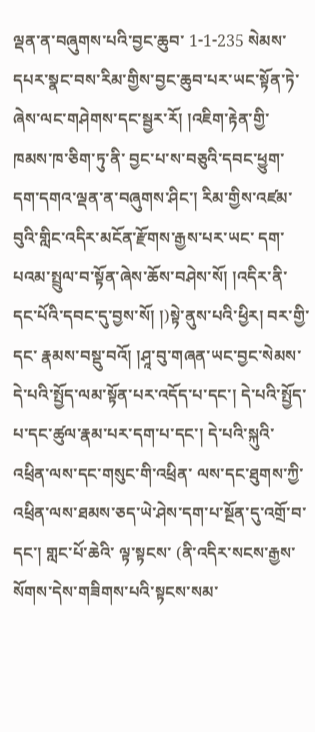ལྡན་ན་བཞུགས་པའི་བྱང་ཆུབ་ 1-1-235 སེམས་དཔར་སྣང་བས་རིམ་གྱིས་བྱང་ཆུབ་པར་ཡང་སྟོན་ཏེ་ཞེས་ལང་གཤེགས་དང་སྦྱར་རོ། །འཇིག་རྟེན་གྱི་ཁམས་ཁ་ཅིག་ཏུ་ནི་ བྱང་པ་ས་བཅུའི་དབང་ཕྱུག་དག་དགའ་ལྡན་ན་བཞུགས་ཤིང་། རིམ་གྱིས་འཛམ་བུའི་གླིང་འདིར་མངོན་རྫོགས་རྒྱས་པར་ཡང་ དག་པའམ་སྤྲུལ་བ་སྟོན་ཞེས་ཆོས་བཤེས་སོ། །འདིར་ནི་དང་པོའི་དབང་དུ་བྱས་སོ། །)སྟེ་ནུས་པའི་ཕྱིར། བར་གྱི་དང་ རྣམས་བསྡུ་བའོ། །ཤཱ་བུ་གཞན་ཡང་བྱང་སེམས་དེ་པའི་སྤྱོད་ལམ་སྟོན་པར་འདོད་པ་དང་། དེ་པའི་སྤྱོད་པ་དང་ཚུལ་རྣམ་པར་དག་པ་དང་། དེ་པའི་སྐུའི་འཕྲིན་ལས་དང་གསུང་གི་འཕྲིན་ ལས་དང་ཐུགས་ཀྱི་འཕྲིན་ལས་ཐམས་ཅད་ཡེ་ཤེས་དག་པ་སྔོན་དུ་འགྲོ་བ་དང་། གླང་པོ་ཆེའི་ ལྟ་སྟངས་ (ནི་འདིར་སངས་རྒྱས་སོགས་དེས་གཟིགས་པའི་སྟངས་སམ་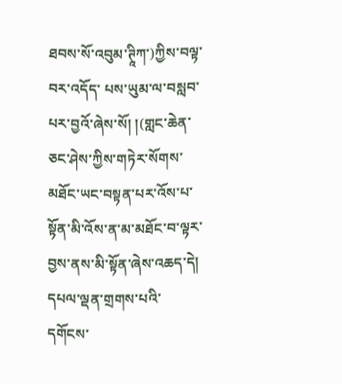ཐབས་སོ་འབུམ་ཊཱིཀ་)ཀྱིས་བལྟ་བར་འདོད་ པས་ཡུམ་ལ་བསླབ་པར་བྱའོ་ཞེས་སོ། །(གླང་ཆེན་ཅང་ཤེས་ཀྱིས་གཏེར་སོགས་མཐོང་ཡང་བསྟན་པར་འོས་པ་ སྟོན་མི་འོས་ན་མ་མཐོང་བ་ལྟར་བྱས་ནས་མི་སྟོན་ཞེས་འཆད་དེ། དཔལ་ལྡན་གྲགས་པའི་དགོངས་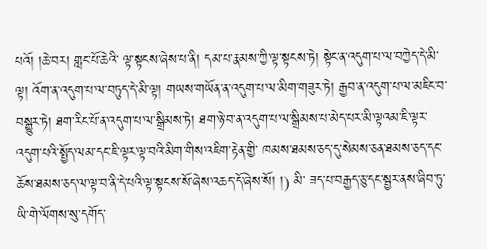པའོ། །ཆེ་བར། གླང་པོ་ཆེའི་ ལྟ་སྟངས་ཞེས་པ་ནི། དམ་པ་རྣམས་ཀྱི་ལྟ་སྟངས་ཏེ། སྟེང་ན་འདུག་པ་ལ་བཀྱེད་དེ་མི་ལྟ། འོག་ན་འདུག་པ་ལ་བཏུད་དེ་མི་ལྟ། གཡས་གཡོན་ན་འདུག་པ་ལ་མིག་གཟུར་ཏེ། རྒྱབ་ན་འདུག་པ་ལ་མཇིང་བ་བསྒྱུར་ཏེ། ཐག་རིང་པོ་ན་འདུག་པ་ལ་སྒྲིམས་ཏེ། ཐག་ཉེ་བ་ན་འདུག་པ་ལ་སྒྲིམས་པ་མེད་པར་མི་ལྟའམ་ཇི་ལྟར་འདུག་པའི་སྤྱོད་ལམ་དང་ཇི་ལྟར་ལྟ་བའི་མིག་གིས་འཇིག་རྟེན་གྱི་ ཁམས་ཐམས་ཅད་དུ་སེམས་ཅན་ཐམས་ཅད་དང་ཆོས་ཐམས་ཅད་ལ་ལྟ་བ་ནི་དེ་པའི་ལྟ་སྟངས་སོ་ཞེས་འཆད་དོ་ཞེས་སོ། །) མི་ ཟད་པ་བརྒྱད་ཅུ་དང་སྦྱར་ནས་ཞིབ་ཏུ་ཡི་གེ་ལོགས་སུ་དགོད་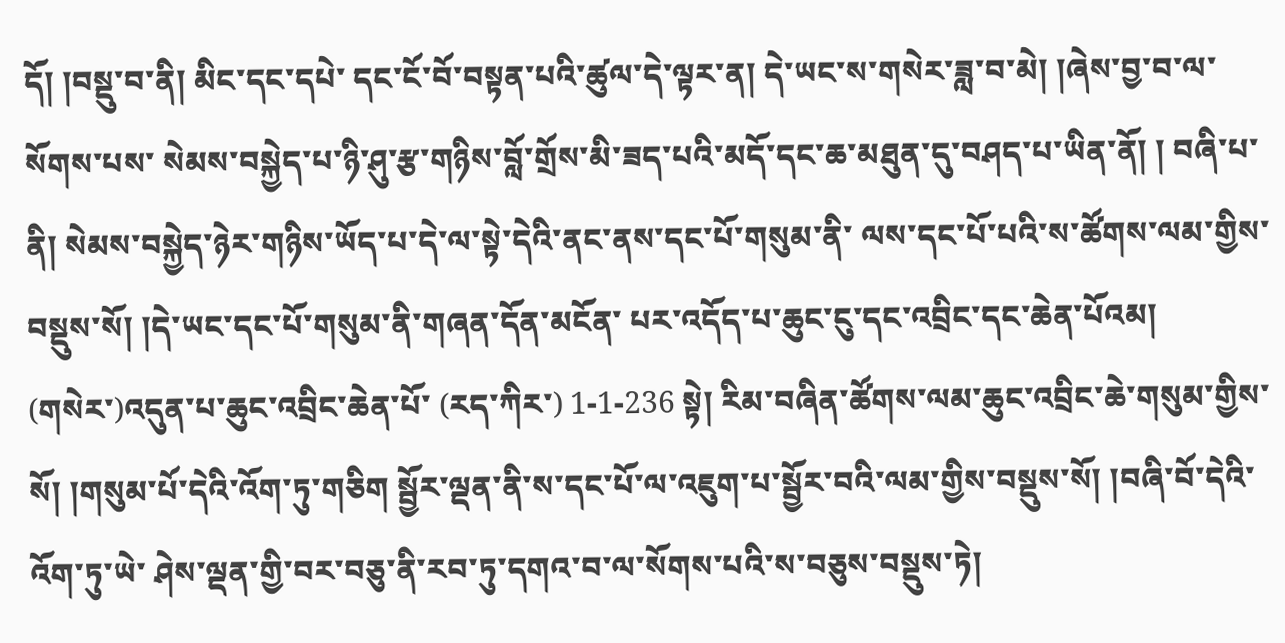དོ། །བསྡུ་བ་ནི། མིང་དང་དཔེ་ དང་ངོ་བོ་བསྟན་པའི་ཚུལ་དེ་ལྟར་ན། དེ་ཡང་ས་གསེར་ཟླ་བ་མེ། །ཞེས་བྱ་བ་ལ་སོགས་པས་ སེམས་བསྐྱེད་པ་ཉི་ཤུ་རྩ་གཉིས་བློ་གྲོས་མི་ཟད་པའི་མདོ་དང་ཆ་མཐུན་དུ་བཤད་པ་ཡིན་ནོ། ། བཞི་པ་ནི། སེམས་བསྐྱེད་ཉེར་གཉིས་ཡོད་པ་དེ་ལ་སྟེ་དེའི་ནང་ནས་དང་པོ་གསུམ་ནི་ ལས་དང་པོ་པའི་ས་ཚོགས་ལམ་གྱིས་བསྡུས་སོ། །དེ་ཡང་དང་པོ་གསུམ་ནི་གཞན་དོན་མངོན་ པར་འདོད་པ་ཆུང་ངུ་དང་འབྲིང་དང་ཆེན་པོའམ། (གསེར་)འདུན་པ་ཆུང་འབྲིང་ཆེན་པོ་ (རད་ཀིར་) 1-1-236 སྟེ། རིམ་བཞིན་ཚོགས་ལམ་ཆུང་འབྲིང་ཆེ་གསུམ་གྱིས་སོ། །གསུམ་པོ་དེའི་འོག་ཏུ་གཅིག སྦྱོར་ལྡན་ནི་ས་དང་པོ་ལ་འཇུག་པ་སྦྱོར་བའི་ལམ་གྱིས་བསྡུས་སོ། །བཞི་བོ་དེའི་འོག་ཏུ་ཡེ་ ཤེས་ལྡན་གྱི་བར་བཅུ་ནི་རབ་ཏུ་དགའ་བ་ལ་སོགས་པའི་ས་བཅུས་བསྡུས་ཏེ།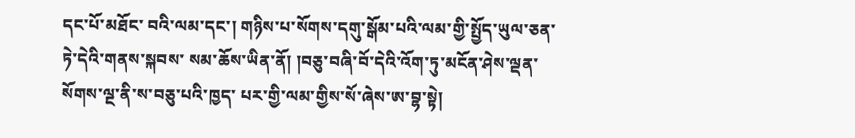དང་པོ་མཐོང་ བའི་ལམ་དང་། གཉིས་པ་སོགས་དགུ་སྒོམ་པའི་ལམ་གྱི་སྤྱོད་ཡུལ་ཅན་ཏེ་དེའི་གནས་སྐབས་ སམ་ཆོས་ཡིན་ནོ། །བཅུ་བཞི་བོ་དེའི་འོག་ཏུ་མངོན་ཤེས་ལྡན་སོགས་ལྔ་ནི་ས་བཅུ་པའི་ཁྱད་ པར་གྱི་ལམ་གྱིས་སོ་ཞེས་ཨ་བྷ་སྟེ།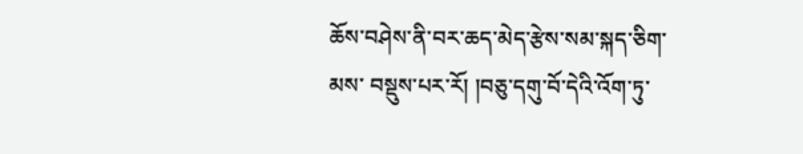ཆོས་བཤེས་ནི་བར་ཆད་མེད་རྩེས་སམ་སྐད་ཅིག་མས་ བསྡུས་པར་རོ། །བཅུ་དགུ་བོ་དེའི་འོག་ཏུ་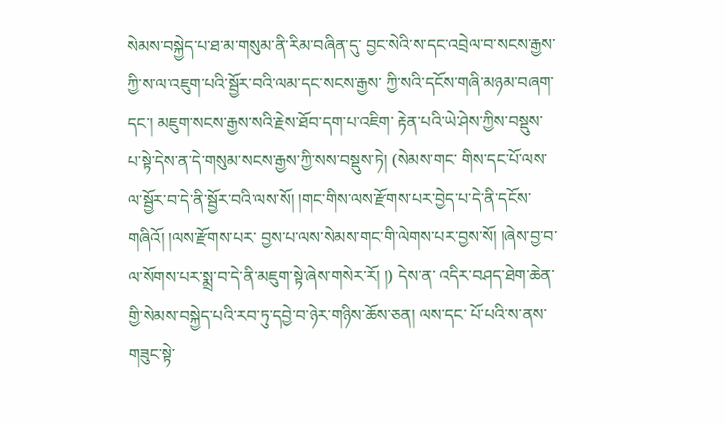སེམས་བསྐྱེད་པ་ཐ་མ་གསུམ་ནི་རིམ་བཞིན་དུ་ བྱང་སེའི་ས་དང་འབྲེལ་བ་སངས་རྒྱས་ཀྱི་ས་ལ་འཇུག་པའི་སྦྱོར་བའི་ལམ་དང་སངས་རྒྱས་ ཀྱི་སའི་དངོས་གཞི་མཉམ་བཞག་དང་། མཇུག་སངས་རྒྱས་སའི་རྗེས་ཐོབ་དག་པ་འཇིག་ རྟེན་པའི་ཡེ་ཤེས་ཀྱིས་བསྡུས་པ་སྟེ་དེས་ན་དེ་གསུམ་སངས་རྒྱས་ཀྱི་སས་བསྡུས་ཏེ། (སེམས་གང་ གིས་དང་པོ་ལས་ལ་སྦྱོར་བ་དེ་ནི་སྦྱོར་བའི་ལས་སོ། །གང་གིས་ལས་རྫོགས་པར་བྱེད་པ་དེ་ནི་དངོས་གཞིའོ། །ལས་རྫོགས་པར་ བྱས་པ་ལས་སེམས་གང་གི་ལེགས་པར་བྱས་སོ། །ཞེས་བྱ་བ་ལ་སོགས་པར་སྨྲ་བ་དེ་ནི་མཇུག་སྟེ་ཞེས་གསེར་རོ། །) དེས་ན་ འདིར་བཤད་ཐེག་ཆེན་གྱི་སེམས་བསྐྱེད་པའི་རབ་ཏུ་དབྱེ་བ་ཉེར་གཉིས་ཆོས་ཅན། ལས་དང་ པོ་པའི་ས་ནས་གཟུང་སྟེ་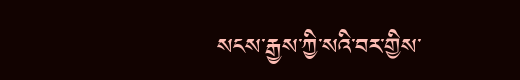སངས་རྒྱས་ཀྱི་སའི་བར་གྱིས་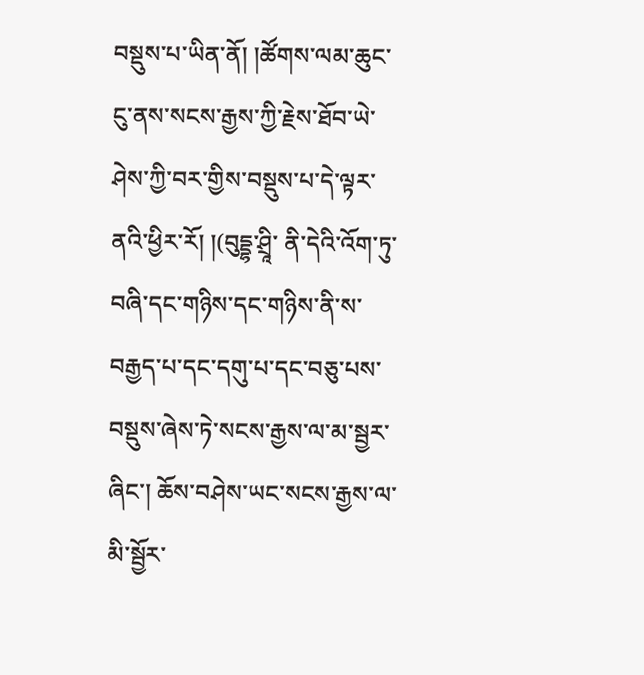བསྡུས་པ་ཡིན་ནོ། །ཚོགས་ལམ་ཆུང་ ངུ་ནས་སངས་རྒྱས་ཀྱི་རྗེས་ཐོབ་ཡེ་ཤེས་ཀྱི་བར་གྱིས་བསྡུས་པ་དེ་ལྟར་ནའི་ཕྱིར་རོ། །(བུདྡྷ་ཤྲཱི་ ནི་དེའི་འོག་ཏུ་བཞི་དང་གཉིས་དང་གཉིས་ནི་ས་བརྒྱད་པ་དང་དགུ་པ་དང་བཅུ་པས་བསྡུས་ཞེས་ཏེ་སངས་རྒྱས་ལ་མ་སྦྱར་ཞིང་། ཆོས་བཤེས་ཡང་སངས་རྒྱས་ལ་མི་སྦྱོར་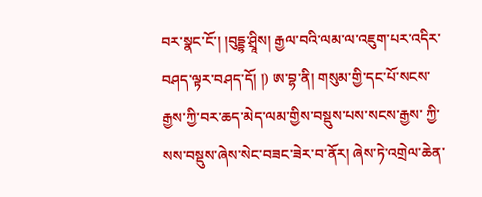བར་སྣང་ངོ་། །བུདྡྷ་ཤྲཱིས། རྒྱལ་བའི་ལམ་ལ་འཇུག་པར་འདིར་བཤད་ལྟར་བཤད་དོ། །) ཨ་བྷ་ནི། གསུམ་གྱི་དང་པོ་སངས་རྒྱས་ཀྱི་བར་ཆད་མེད་ལམ་གྱིས་བསྡུས་པས་སངས་རྒྱས་ ཀྱི་སས་བསྡུས་ཞེས་སེང་བཟང་ཟེར་བ་ནོར། ཞེས་ཏེ་འགྲེལ་ཆེན་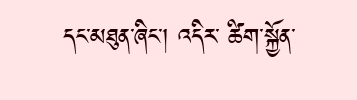དང་མཐུན་ཞིང་། འདིར་ ཚིག་སྐྱོན་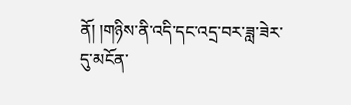ནོ། །གཉིས་ནི་འདི་དང་འདྲ་བར་ཟླ་ཟེར་དུ་མངོན་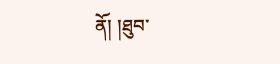ནོ། །ཐུབ་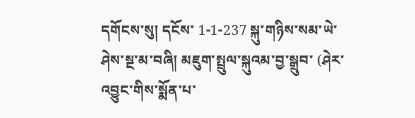དགོངས་སུ། དངོས་ 1-1-237 སྐུ་གཉིས་སམ་ཡེ་ཤེས་སྔ་མ་བཞི། མཇུག་སྤྲུལ་སྐུའམ་བྱ་སྒྲུབ་ (ཤེར་འབྱུང་གིས་སྨོན་པ་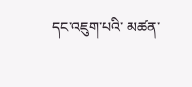དང་འཇུག་པའི་ མཚན་